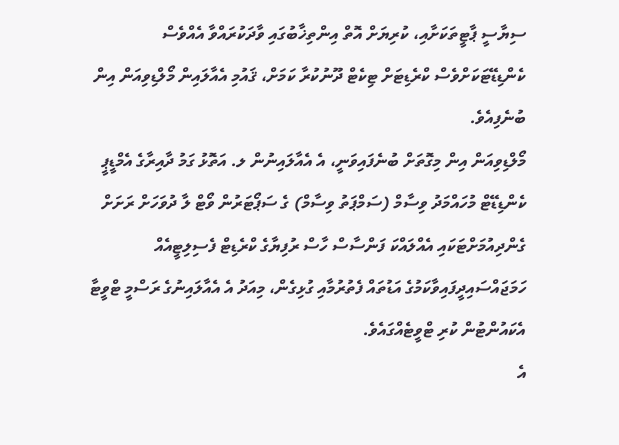ސިޔާސީ ޕާޓީތަކަށާއި، ކުރިޔަށް އޮތް އިންތިޚާބުގައި ވާދަކުރައްވާ އެއްވެސް ކެންޑިޑޭޓަކަށްވެސް ކްރެޑިޓަށް ޓިކެޓް ދޫނުކުރާ ކަމަށް، ޤައުމި އެއާލައިން މޯލްޑިވިއަން އިން ބުނެފިއެވެ.
މޯލްޑިވިއަން އިން މިގޮތަށް ބުނެފައިވަނީ، އެ އެއާލައިނުން ލ. އަތޮޅު ގަމު ދާއިރާގެ އެމްޑީޕީ ކެންޑިޑޭޓް މުހައްމަދު ވިސާމް (ސަމްޕަތު ވިސާމް) ގެ ސަޕޯޓަރުން ވޯޓް ލާ ދުވަހަށް ރަށަށް ގެންދިއުމަށްޓަކައި އެއްލައްކަ ފަންސާސް ހާސް ރުފިޔާގެ ކްރެޑިޓް ފެސިލިޓީއެއް ހަމަޖައްސައިދީފައިވާކަމުގެ އަޑުތައް ފެތުރުމާއި ގުޅިގެން، މިއަދު އެ އެއާލައިނުގެ ރަސްމީ ޓްވީޓާ އެކައުންޓުން ކުރި ޓްވީޓެއްގައެވެ.
އެ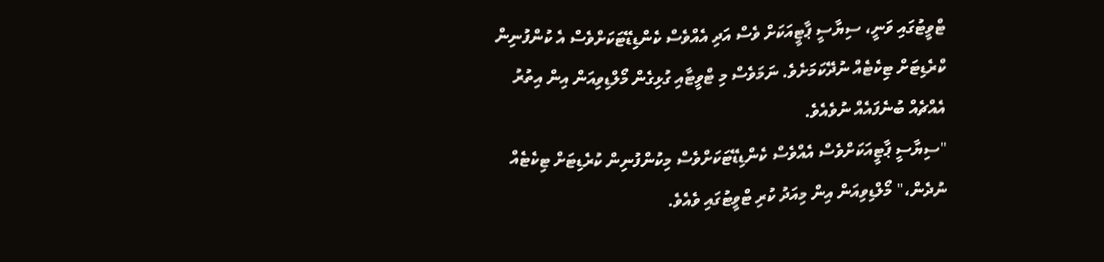ޓްވީޓުގައި ވަނީ، ސިޔާސީ ޕާޓީއަކަށް ވެސް އަދި އެއްވެސް ކެންޑިޑޭޓަކަށްވެސް އެ ކުންފުނިން ކްރެޑިޓަށް ޓިކެޓެއް ނުދޭކަމަށެވެ. ނަމަވެސް މި ޓްވީޓާއި ގުޅިގެން މޯލްޑިވިއަން އިން އިތުރު އެއްޗެއް ބުނެފައެއް ނުވެއެވެ.
"ސިޔާސީ ޕާޓީއަކަށްވެސް އެއްވެސް ކެންޑިޑޭޓަކަށްވެސް މިކުންފުނިން ކުރެޑިޓަށް ޓިކެޓެއް ނުދެން،" މޯލްޑިވިއަން އިން މިއަދު ކުރި ޓްވީޓުގައި ވެއެވެ.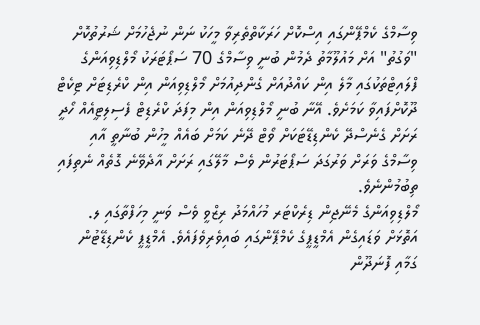ވިސާމްގެ ކެމްޕޭންގައި އިސްކޮށް ހަރަކާތްތެރިވާ މީހަކު ނަން ނުޖެހުމަށް ޝަރުތުކޮށް "ވަގުތު" އަށް މައުލޫމާތު ދެމުން ބުނީ ވިސާމްގެ 70 ސަޕޯޓަރަކު މޯލްޑިވިއަންގެ ފްލައިޓްތަކުގައި މާލެ އިން ކައްދުއަށް ގެންދިއުމަށް މޯލްޑިވިއަން އިން ކްރެޑިޓަށް ޓިކެޓް ދޫކޮށްފައިވާ ކަމަށެވެ. އޭނާ ބުނީ މޯލްޑިވިއަން އިން މިފަދަ ކްރެޑިޓް ފެސިލިޓީއެއް ހޯދީ ރަށަށް ގެނެސްދޭ ކެންޑިޑޭޓަކަށް ވޯޓް ދޭނެ ކަމަށް ބައެއް މީހުން ބުނާތީ އާއި ވިސާމްގެ ވަރަށް ވަރުގަދަ ސަޕޯޓަރުން ވެސް މާލޭގައި ރަށަށް އާދެވޭނެ ގޮތެއް ނެތިފައި ތިބުމުންނެވެ.
މޯލްޑިވިއަންގެ މެނޭޖިން ޑިރެކްޓަރ މުހައްމަދު ރިޒްވީ ވެސް ވަނީ މިހަފްތާގައި ލ. އަތޮޅަށް ވަޑައިގެން އެމްޑީޕީގެ ކެމްޕޭންގައި ބައިވެރިވެފައެވެ. އެމްޑީޕީ ކެންޑިޑޭޓުން ގަމާއި ފޮނަދޫން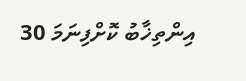އިންތިޚާބު ކޮށްފިނަމަ 30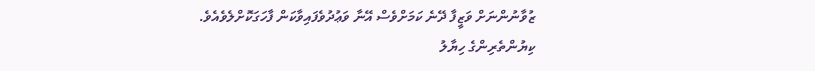ޒުވާނުންނަށް ވަޒީފާ ދޭނެ ކަމަށްވެސް އޭނާ ވަޢުދުވެފައިވާކަން ފާހަގަކޮށްލެވެއެވެ.
ކިޔުންތެރިންގެ ހިޔާލު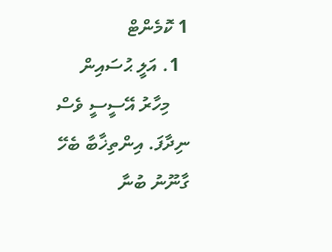1 ކޮމެންޓް
  1. އަލީ ޙުސައިން
    މިހާރު އޭސީސީ ވެސް ނިދާފަ. އިންތިޚާބާ ބެހޭ ގާނޫނު ބުނާ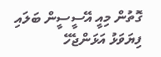ގޮތުން މިއީ އޭސީސީން ބަލައި ފިޔަވަޅު އަޅަންޖެހޭ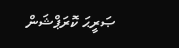ޞަރީޙަ ކޮރަޕްޝަން